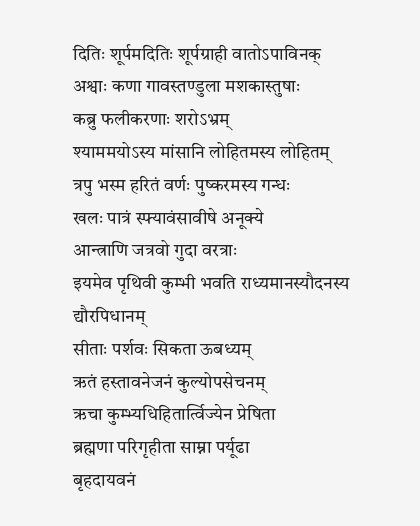दितिः शूर्पमदितिः शूर्पग्राही वातोऽपाविनक्
अश्वाः कणा गावस्तण्डुला मशकास्तुषाः
कब्रु फलीकरणाः शरोऽभ्रम्
श्याममयोऽस्य मांसानि लोहितमस्य लोहितम्
त्रपु भस्म हरितं वर्णः पुष्करमस्य गन्धः
खलः पात्रं स्फ्यावंसावीषे अनूक्ये
आन्त्राणि जत्रवो गुदा वरत्राः
इयमेव पृथिवी कुम्भी भवति राध्यमानस्यौदनस्य द्यौरपिधानम्
सीताः पर्शवः सिकता ऊबध्यम्
ऋतं हस्तावनेजनं कुल्योपसेचनम्
ऋचा कुम्भ्यधिहितार्त्विज्येन प्रेषिता
ब्रह्मणा परिगृहीता साम्ना पर्यूढा
बृहदायवनं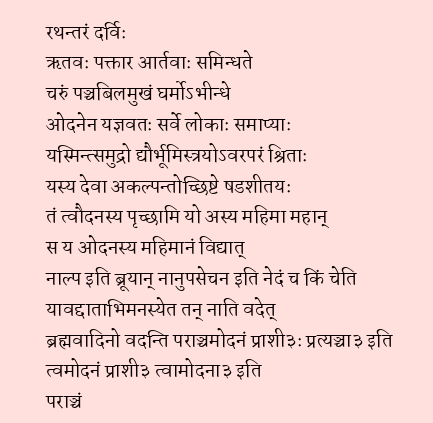रथन्तरं दर्विः
ऋतवः पक्तार आर्तवाः समिन्धते
चरुं पञ्चबिलमुखं घर्मोऽभीन्धे
ओदनेन यज्ञवतः सर्वे लोकाः समाप्याः
यस्मिन्त्समुद्रो द्यौर्भूमिस्त्रयोऽवरपरं श्रिताः
यस्य देवा अकल्पन्तोच्छिष्टे षडशीतयः
तं त्वौदनस्य पृच्छामि यो अस्य महिमा महान्
स य ओदनस्य महिमानं विद्यात्
नाल्प इति ब्रूयान् नानुपसेचन इति नेदं च किं चेति
यावद्दाताभिमनस्येत तन् नाति वदेत्
ब्रह्मवादिनो वदन्ति पराञ्चमोदनं प्राशी३ः प्रत्यञ्चा३ इति
त्वमोदनं प्राशी३ त्वामोदना३ इति
पराञ्चं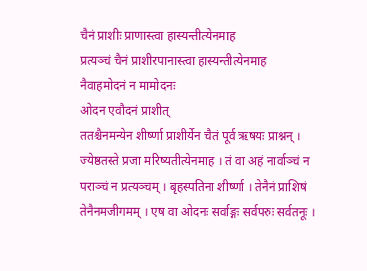चैनं प्राशीः प्राणास्त्वा हास्यन्तीत्येनमाह
प्रत्यञ्चं चैनं प्राशीरपानास्त्वा हास्यन्तीत्येनमाह
नैवाहमोदनं न मामोदनः
ओदन एवौदनं प्राशीत्
ततश्चैनमन्येन शीर्ष्णा प्राशीर्येन चैतं पूर्व ऋषयः प्राश्नन् । ज्येष्ठतस्ते प्रजा मरिष्यतीत्येनमाह । तं वा अहं नार्वाञ्चं न पराञ्चं न प्रत्यञ्चम् । बृहस्पतिना शीर्ष्णा । तेनैनं प्राशिषं तेनैनमजीगमम् । एष वा ओदनः सर्वाङ्गः सर्वपरुः सर्वतनूः ।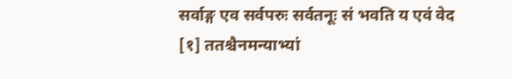सर्वाङ्ग एव सर्वपरुः सर्वतनूः सं भवति य एवं वेद
[१] ततश्चैनमन्याभ्यां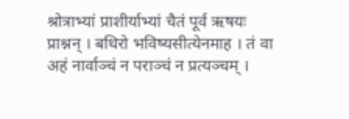श्रोत्राभ्यां प्राशीर्याभ्यां चैतं पूर्व ऋषयः प्राश्नन् । बधिरो भविष्यसीत्येनमाह । तं वा अहं नार्वाञ्चं न पराञ्चं न प्रत्यञ्चम् ।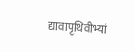द्यावापृथिवीभ्यां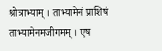श्रोत्राभ्याम् । ताभ्यामेनं प्राशिषं ताभ्यामेनमजीगमम् । एष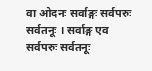वा ओदनः सर्वाङ्गः सर्वपरुः सर्वतनूः । सर्वाङ्ग एव सर्वपरुः सर्वतनूः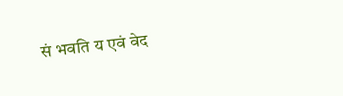सं भवति य एवं वेद